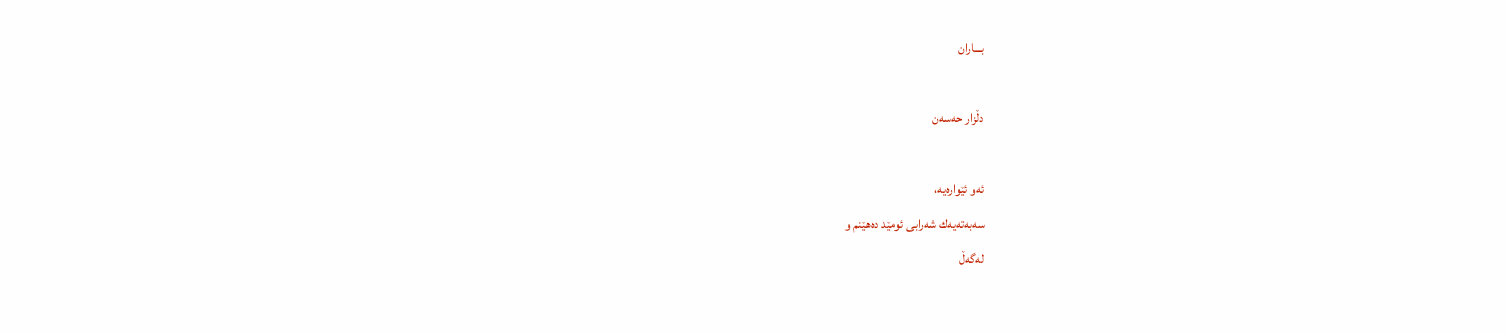بـــاران

دڵزار حه‌سه‌ن

ئه‌و ئێواره‌یه‌،
سه‌به‌ته‌یه‌ك شه‌رابی ئومێد ده‌هێنم و
له‌گه‌ڵ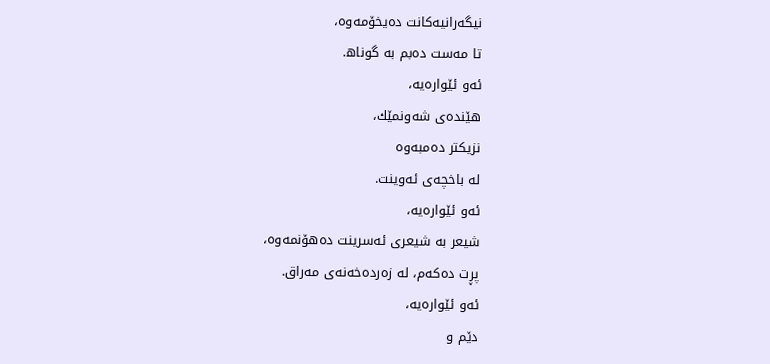نیگەرانیەکانت ده‌یخۆمه‌وه‌،
تا مه‌ست ده‌بم به‌ گوناھ.
ئه‌و ئێواره‌یه‌،
هێنده‌ی شه‌ونمێك،
نزیكتر ده‌مبه‌وه‌
له‌ باخچه‌ی ئه‌وینت.
ئه‌و ئێواره‌یه‌،
شیعر به‌ شیعری ئه‌سرینت ده‌هۆنمه‌وه‌،
پڕت ده‌كه‌م، له‌ زه‌رده‌خه‌نه‌ی مه‌راق.
ئه‌و ئێواره‌یه‌،
دێم و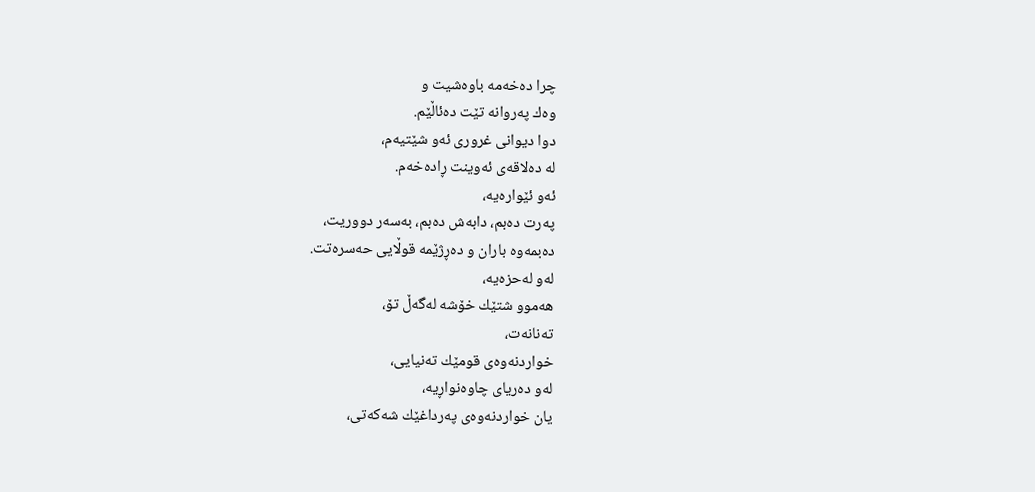چرا ده‌خه‌مه‌ باوه‌شیت و
وه‌ك په‌روانه‌ تێت ده‌ئاڵێم.
دوا دیوانی غروری ئه‌و شێتیه‌م،
له‌ ده‌لاقه‌ی ئه‌وینت ڕاده‌خه‌م.
ئه‌و ئێواره‌یه‌،
په‌رت ده‌بم، دابه‌ش ده‌بم، به‌سه‌ر دووریت،
ده‌بمه‌وه‌ باران و ده‌ڕژێمه‌ قوڵایی حه‌سره‌تت.
له‌و له‌حزه‌یه‌،
هه‌موو شتێك خۆشه‌ له‌گه‌ڵ تۆ،
ته‌نانه‌ت،
خواردنه‌وه‌ی قومێك ته‌نیایی،
له‌و ده‌ریای چاوه‌نواڕیه‌،
یان خواردنه‌وه‌ی په‌رداغێك شه‌كه‌تی،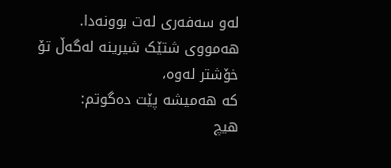له‌و سه‌فه‌ری له‌ت بوونه‌دا.
هه‌مووی شتێک شیرینە لەگەڵ تۆ
خۆشتر له‌وه‌،
كه‌ هه‌میشه‌ پێت ده‌گوتم:
هیچ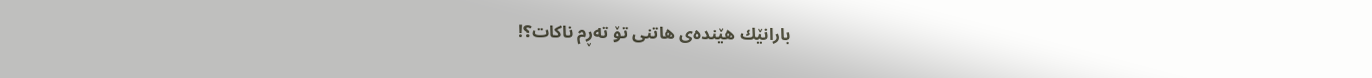بارانێك هێنده‌ی هاتنی تۆ ته‌ڕم ناكات؟!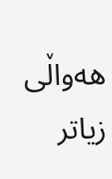ھەواڵی زیاتر